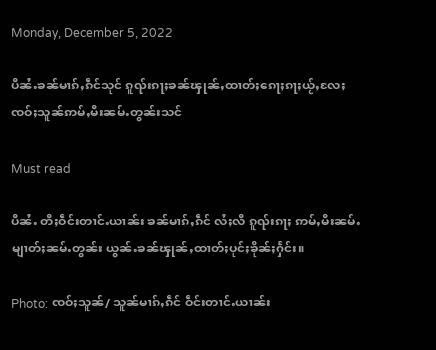Monday, December 5, 2022

ပီၼႆႉၶၼ်မၢၵ်ႇၵဵင်သုင် ၵူၺ်းၵႃႈၶၼ်ၾုၼ်ႇထၢတ်ႈၵေႃႈၵႃႈယႂ်ႇလႄႈ ၸဝ်ႈသူၼ်ဢမ်ႇမီးၼမ်ႉတွၼ်းသင်

Must read

ပီၼႆႉ တီႈဝဵင်းတၢင်ႉယၢၼ်း ၶၼ်မၢၵ်ႇၵဵင် လႆႈလီ ၵူၺ်းၵႃႈ ဢမ်ႇမီးၼမ်ႉမျၢတ်ႈၼမ်ႉတွၼ်း ယွၼ်ႉၶၼ်ၾုၼ်ႇထၢတ်ႈပုင်ႈၶိုၼ်ႈႁႅင်း။

Photo: ၸဝ်ႈသူၼ်/ သူၼ်မၢၵ်ႇၵဵင် ဝဵင်းတၢင်ႉယၢၼ်း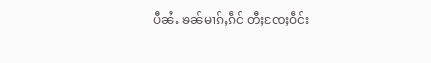ပီၼႆႉ ၶၼ်မၢၵ်ႇၵဵင် တီႈၸႄႈဝဵင်း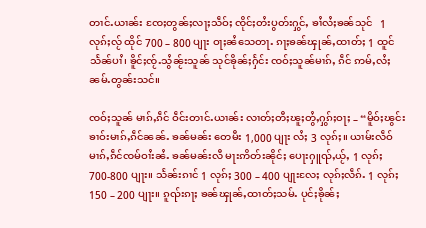တၢင်ႉယၢၼ်း ၸႄႈတွၼ်ႈလႃႈသဵဝ်ႈ ၸိုင်ႈတႆးပွတ်းႁွင်ႇ ၶၢႆလႆႈၶၼ်သုင်   1 လုၵ်ႈလႂ် ထိုင် 700 – 800 ပျႃး ဝႃႈၼႆသေတႃႉ ၵႃႈၶၼ်ၾုၼ်ႇထၢတ်ႈ 1 ထူင် သႅၼ်ပၢႆ၊ ၶိူင်ႈၸႂ်ႉသွႆၼႂ်းသူၼ် သုင်ၶိုၼ်ႈႁႅင်း ၸဝ်ႈသူၼ်မၢၵ်ႇ ၵဵင် ဢမ်ႇလႆႈၼမ်ႉတွၼ်းသင်။

ၸဝ်ႈသူၼ် မၢၵ်ႇၵဵင် ဝဵင်းတၢင်ႉယၢၼ်း လၢတ်ႈတီႈၽူႈတွႆႇႁွၵ်ႈဝႃႈ – “မိူဝ်ႈၽွင်းၶၢဝ်းမၢၵ်ႇၵဵင်ၼၼ်ႉ ၶၼ်မၼ်း တေမီး 1,000 ပျႃး လႆႈ 3 လုၵ်ႈ။ ယၢမ်းလဵဝ် မၢၵ်ႇၵဵင်ၸမ်ဝၢႆးၼႆႉ ၶၼ်မၼ်းလီ မႃးဢိတ်းၼိုင်ႈ ပေႃးႁူၺ်ႇယႂ်ႇ 1 လုၵ်ႈ 700-800 ပျႃး။ သႅၼ်းၵၢင် 1 လုၵ်ႈ 300 – 400 ပျႃးလႄႈ လုၵ်ႈလဵၵ်ႉ 1 လုၵ်ႈ 150 – 200 ပျႃး။ ၵူၺ်းၵႃႈ ၶၼ်ၾုၼ်ႇထၢတ်ႈသမ်ႉ ပုင်ႈၶိုၼ်ႈ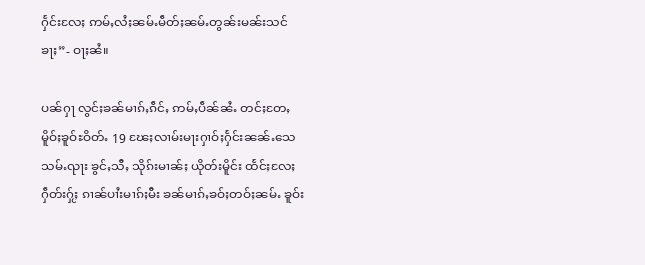ႁႅင်းလႄႈ ဢမ်ႇလႆႈၼမ်ႉမဵတ်ႈၼမ်ႉတွၼ်းမၼ်းသင်ၶႃႈ”- ဝႃႈၼႆ။

ပၼ်ႁႃ လွင်ႈၶၼ်မၢၵ်ႇၵဵင်ႇ ဢမ်ႇပဵၼ်ၼႆႉ တင်ႈတႄႇ မိူဝ်ႈၶူဝ်ႊဝိတ်ႉ 19 ၽႄႈလၢမ်းမႃးႁၢဝ်ႈႁႅင်းၼၼ်ႉသေ သမ်ႉၺႃး ၶွင်ႇသီႇ သိုၵ်းမၢၼ်ႈ ယိုတ်းမိူင်း ထႅင်ႈလႄႈ ႁဵတ်းႁႂ်ႈ ၵၢၼ်ပၢႆးမၢၵ်ႈမီး ၶၼ်မၢၵ်ႇၶဝ်ႈတဝ်ႈၼမ်ႉ ၶူဝ်း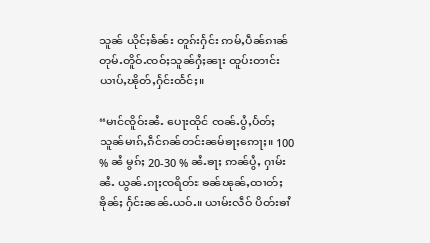သူၼ် ယိုင်ႈၶႅၼ်း တူၵ်းႁႅင်း ဢမ်ႇပဵၼ်ၵၢၼ် တုမ်ႉတိူဝ်ႉၸဝ်ႈသူၼ်ႁႆႈၼႃး ထူပ်းတၢင်းယၢပ်ႇၽိုတ်ႇႁႅင်းထႅင်ႈ။

“မၢင်ၸိူဝ်းၼႆႉ ပေႃးထိုင် ၸၼ်ႉပွႆႇပႅတ်ႈသူၼ်မၢၵ်ႇၵဵင်ၵၼ်တင်းၼမ်ၶႃႈဢေႃႈ။ 100 % ၼႆ မွၵ်ႈ 20-30 % ၼႆႉၶႃႈ ဢၼ်ပွႆႇ ႁၢမ်းၼႆႉ ယွၼ်ႉၵႃႈၸရိတ်ႊ ၶၼ်ၽုၼ်ႇထၢတ်ႈၶိုၼ်ႈ ႁႅင်းၼၼ်ႉယဝ်ႉ။ ယၢမ်းလဵဝ် ပိတ်းၶၢႆ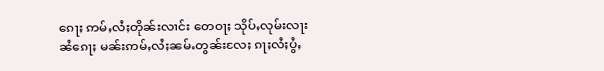ၵေႃႈ ဢမ်ႇလႆႈတိုၼ်းလၢင်း တေဝႃႈ သိုပ်ႇလုမ်းလႃးၼႆၵေႃႈ မၼ်းဢမ်ႇလႆႈၼမ်ႉတွၼ်းလႄႈ ၵႃႈလႆႈပွႆႇ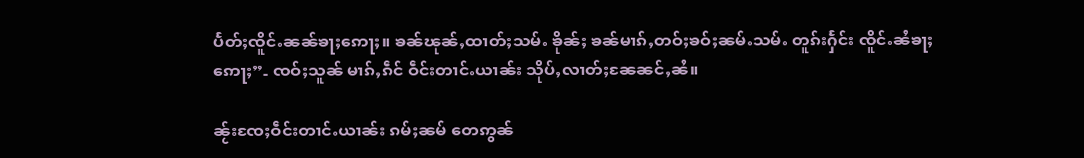ပႅတ်ႈၸိူင်ႉၼၼ်ၶႃႈဢေႃႈ။ ၶၼ်ၽုၼ်ႇထၢတ်ႈသမ်ႉ ၶိုၼ်ႈ ၶၼ်မၢၵ်ႇတဝ်ႈၶဝ်ႈၼမ်ႉသမ်ႉ တူၵ်းႁႅင်း ၸိူင်ႉၼႆၶႃႈဢေႃႈ”- ၸဝ်ႈသူၼ် မၢၵ်ႇၵဵင် ဝဵင်းတၢင်ႉယၢၼ်း သိုပ်ႇလၢတ်ႈၼႄၼင်ႇၼႆ။

ၼႂ်းၸႄႈဝဵင်းတၢင်ႉယၢၼ်း ၵမ်ႈၼမ် တေဢွၼ်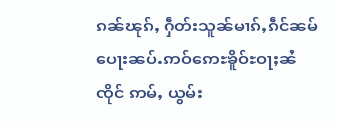ၵၼ်ၽုၵ်ႇ ႁဵတ်းသူၼ်မၢၵ်ႇၵဵင်ၼမ် ပေႃးၼပ်ႉဢဝ်ဢေႊၶိူဝ်ႊဝႃႈၼႆၸိုင် ဢမ်ႇ ယွမ်း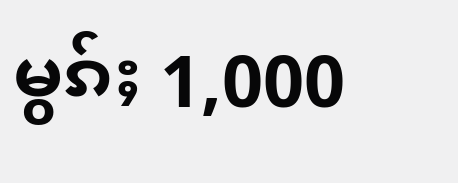မွၵ်ႈ 1,000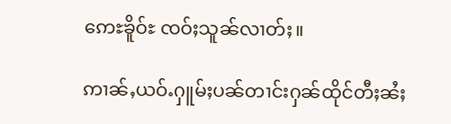ဢေႊၶိူဝ်ႊ ၸဝ်ႈသူၼ်လၢတ်ႈ။

ဢၢၼ်ႇယဝ်ႉႁူမ်ႈပၼ်တၢင်းႁၼ်ထိုင်တီႈၼႆႈ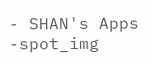- SHAN's Apps -spot_img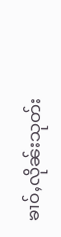ၶၢဝ်ႇလိုၼ်းသုတ်း